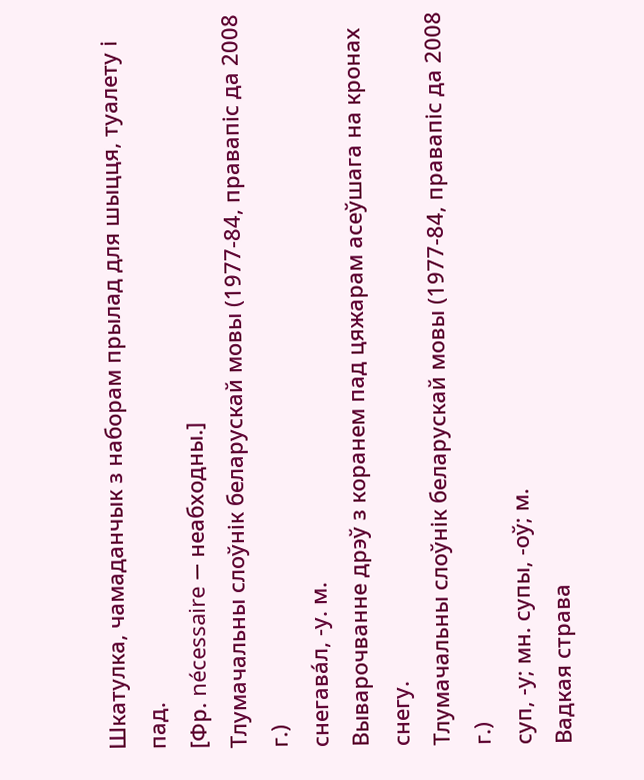Шкатулка, чамаданчык з наборам прылад для шыцця, туалету і пад.
[Фр. nécessaire — неабходны.]
Тлумачальны слоўнік беларускай мовы (1977-84, правапіс да 2008 г.)
снегава́л, ‑у. м.
Выварочванне дрэў з коранем пад цяжарам асеўшага на кронах снегу.
Тлумачальны слоўнік беларускай мовы (1977-84, правапіс да 2008 г.)
суп, ‑у; мн. супы, ‑оў; м.
Вадкая страва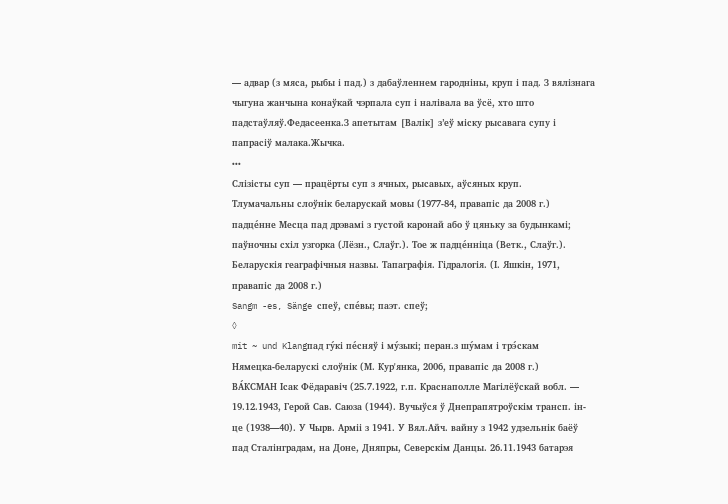— адвар (з мяса, рыбы і пад.) з дабаўленнем гародніны, круп і пад. З вялізнага чыгуна жанчына конаўкай чэрпала суп і налівала ва ўсё, хто што падстаўляў.Федасеенка.З апетытам [Валік] з’еў міску рысавага супу і папрасіў малака.Жычка.
•••
Слізісты суп — працёрты суп з ячных, рысавых, аўсяных круп.
Тлумачальны слоўнік беларускай мовы (1977-84, правапіс да 2008 г.)
падце́нне Месца пад дрэвамі з густой каронай або ў цяньку за будынкамі; паўночны схіл узгорка (Лёзн., Слаўг.). Тое ж падце́нніца (Ветк., Слаўг.).
Беларускія геаграфічныя назвы. Тапаграфія. Гідралогія. (І. Яшкін, 1971, правапіс да 2008 г.)
Sangm -es, Sänge спеў, спе́вы; паэт. спеў;
◊
mit ~ und Klangпад гу́кі пе́сняў і му́зыкі; перан.з шу́мам і трэ́скам
Нямецка-беларускі слоўнік (М. Кур'янка, 2006, правапіс да 2008 г.)
ВА́КСМАН Ісак Фёдаравіч (25.7.1922, г.п. Краснаполле Магілёўскай вобл. — 19.12.1943, Герой Сав. Саюза (1944). Вучыўся ў Днепрапятроўскім трансп. ін-це (1938—40). У Чырв. Арміі з 1941. У Вял.Айч. вайну з 1942 удзельнік баёў пад Сталінградам, на Доне, Дняпры, Северскім Данцы. 26.11.1943 батарэя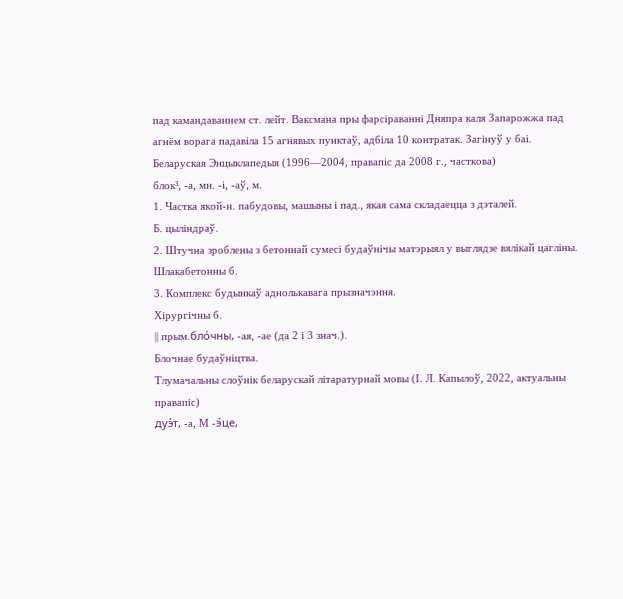пад камандаваннем ст. лейт. Ваксмана пры фарсіраванні Дняпра каля Запарожжа пад агнём ворага падавіла 15 агнявых пунктаў, адбіла 10 контратак. Загінуў у баі.
Беларуская Энцыклапедыя (1996—2004, правапіс да 2008 г., часткова)
блок³, -а, мн. -і, -аў, м.
1. Частка якой-н. пабудовы, машыны і пад., якая сама складаецца з дэталей.
Б. цыліндраў.
2. Штучна зроблены з бетоннай сумесі будаўнічы матэрыял у выглядзе вялікай цагліны.
Шлакабетонны б.
3. Комплекс будынкаў аднолькавага прызначэння.
Хірургічны б.
|| прым.бло́чны, -ая, -ае (да 2 і 3 знач.).
Блочнае будаўніцтва.
Тлумачальны слоўнік беларускай літаратурнай мовы (І. Л. Капылоў, 2022, актуальны правапіс)
дуэ́т, -а, М -э́це,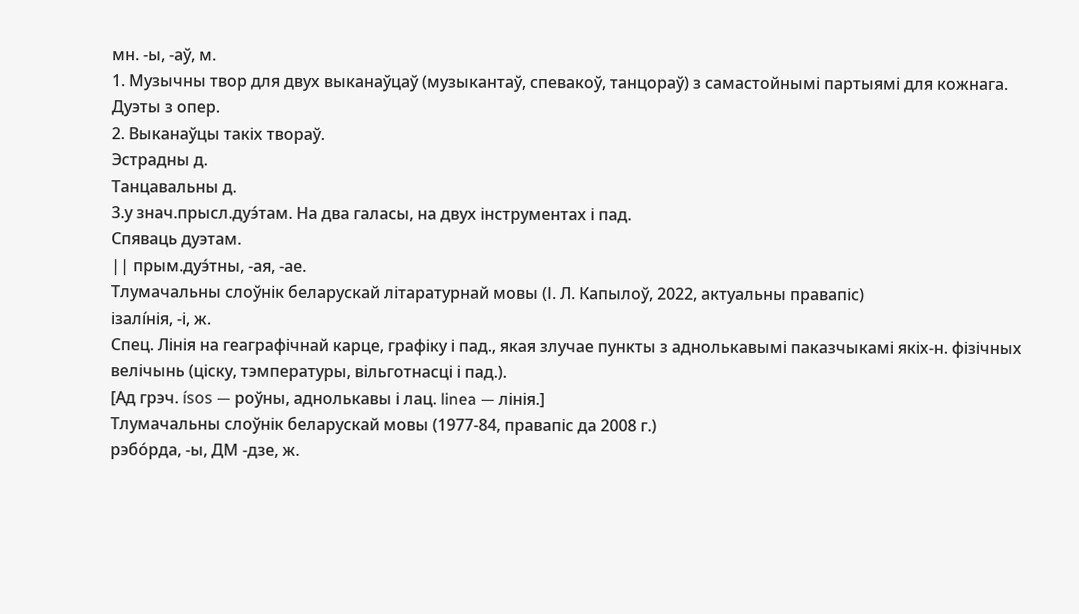мн. -ы, -аў, м.
1. Музычны твор для двух выканаўцаў (музыкантаў, спевакоў, танцораў) з самастойнымі партыямі для кожнага.
Дуэты з опер.
2. Выканаўцы такіх твораў.
Эстрадны д.
Танцавальны д.
3.у знач.прысл.дуэ́там. На два галасы, на двух інструментах і пад.
Спяваць дуэтам.
|| прым.дуэ́тны, -ая, -ае.
Тлумачальны слоўнік беларускай літаратурнай мовы (І. Л. Капылоў, 2022, актуальны правапіс)
ізалі́нія, ‑і, ж.
Спец. Лінія на геаграфічнай карце, графіку і пад., якая злучае пункты з аднолькавымі паказчыкамі якіх‑н. фізічных велічынь (ціску, тэмпературы, вільготнасці і пад.).
[Ад грэч. ísos — роўны, аднолькавы і лац. linea — лінія.]
Тлумачальны слоўнік беларускай мовы (1977-84, правапіс да 2008 г.)
рэбо́рда, ‑ы, ДМ ‑дзе, ж.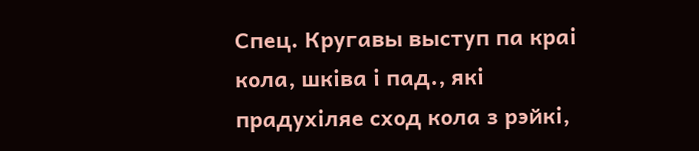Спец. Кругавы выступ па краі кола, шківа і пад., які прадухіляе сход кола з рэйкі,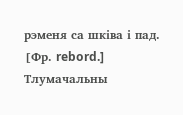рэменя са шківа і пад.
[Фр. rebord.]
Тлумачальны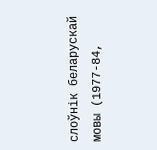слоўнік беларускай мовы (1977-84,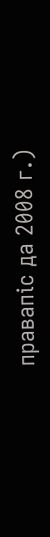правапіс да 2008 г.)